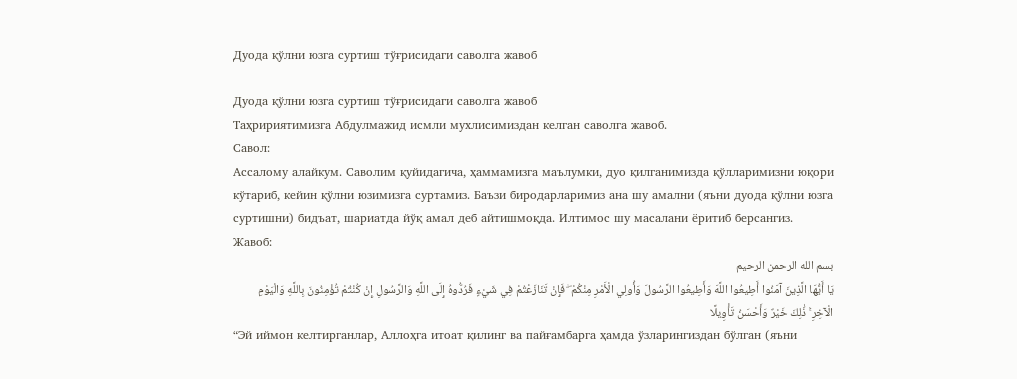Дуода қўлни юзга суртиш тўғрисидаги саволга жавоб

Дуода қўлни юзга суртиш тўғрисидаги саволга жавоб
Таҳририятимизга Абдулмажид исмли мухлисимиздан келган саволга жавоб.
Савол:
Ассалому алайкум. Саволим қуйидагича, ҳаммамизга маълумки, дуо қилганимизда қўлларимизни юқори кўтариб, кейин қўлни юзимизга суртамиз. Баъзи биродарларимиз ана шу амални (яъни дуода қўлни юзга суртишни) бидъат, шариатда йўқ амал деб айтишмоқда. Илтимос шу масалани ёритиб берсангиз.
Жавоб:
بسم الله الرحمن الرحيم
يَا أَيُّهَا الَّذِينَ آمَنُوا أَطِيعُوا اللَّهَ وَأَطِيعُوا الرَّسُولَ وَأُولِي الْأَمْرِ مِنْكُمْ ۖ فَإِنْ تَنَازَعْتُمْ فِي شَيْءٍ فَرُدُّوهُ إِلَى اللَّهِ وَالرَّسُولِ إِنْ كُنْتُمْ تُؤْمِنُونَ بِاللَّهِ وَالْيَوْمِ الْآخِرِ ۚ ذَٰلِكَ خَيْرٌ وَأَحْسَنُ تَأْوِيلًا
“Эй иймон келтирганлар, Аллоҳга итоат қилинг ва пайғамбарга ҳамда ўзларингиздан бўлган (яъни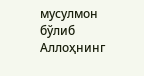мусулмон бўлиб Аллоҳнинг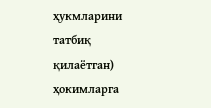ҳукмларини татбиқ қилаётган) ҳокимларга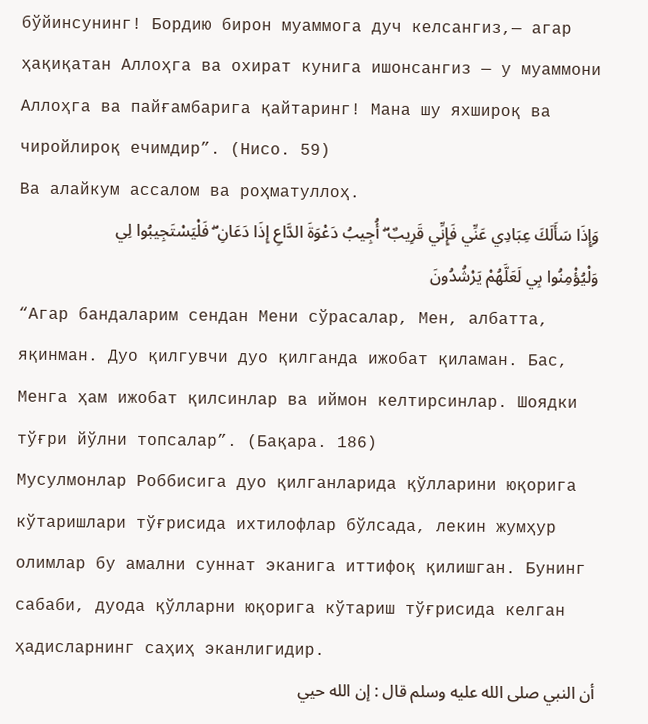бўйинсунинг! Бордию бирон муаммога дуч келсангиз,— агар ҳақиқатан Аллоҳга ва охират кунига ишонсангиз — у муаммони Аллоҳга ва пайғамбарига қайтаринг! Мана шу яхшироқ ва чиройлироқ ечимдир”. (Нисо. 59)
Ва алайкум ассалом ва роҳматуллоҳ.
وَإِذَا سَأَلَكَ عِبَادِي عَنِّي فَإِنِّي قَرِيبٌ ۖ أُجِيبُ دَعْوَةَ الدَّاعِ إِذَا دَعَانِ ۖ فَلْيَسْتَجِيبُوا لِي وَلْيُؤْمِنُوا بِي لَعَلَّهُمْ يَرْشُدُونَ
“Агар бандаларим сендан Мени сўрасалар, Мен, албатта, яқинман. Дуо қилгувчи дуо қилганда ижобат қиламан. Бас, Менга ҳам ижобат қилсинлар ва иймон келтирсинлар. Шоядки тўғри йўлни топсалар”. (Бақара. 186)
Мусулмонлар Роббисига дуо қилганларида қўлларини юқорига кўтаришлари тўғрисида ихтилофлар бўлсада, лекин жумҳур олимлар бу амални суннат эканига иттифоқ қилишган. Бунинг сабаби, дуода қўлларни юқорига кўтариш тўғрисида келган ҳадисларнинг саҳиҳ эканлигидир.
أن النبي صلى الله عليه وسلم قال : إن الله حيي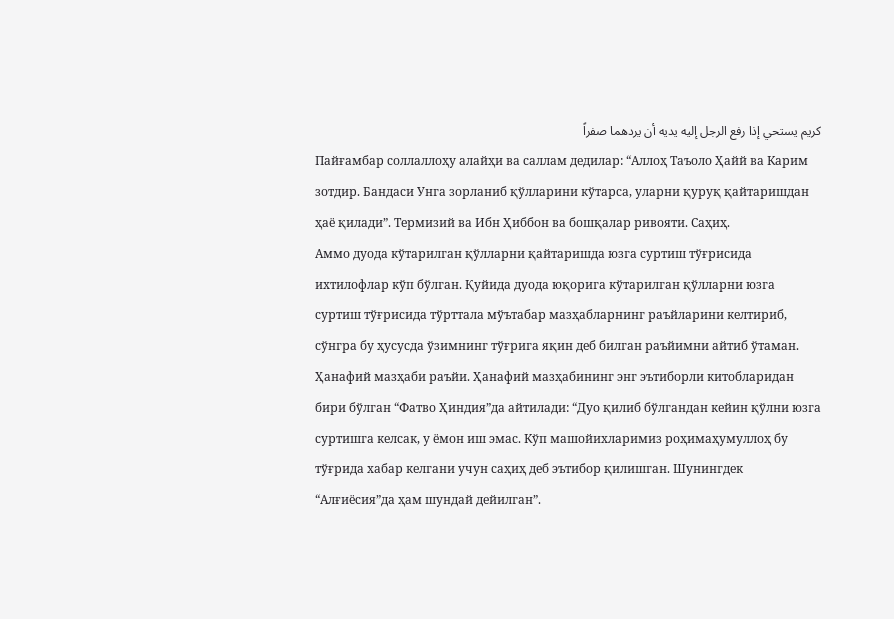كريم يستحي إذا رفع الرجل إليه يديه أن يردهما صفراً
Пайғамбар соллаллоҳу алайҳи ва саллам дедилар: “Аллоҳ Таъоло Ҳайй ва Карим зотдир. Бандаси Унга зорланиб қўлларини кўтарса, уларни қуруқ қайтаришдан ҳаё қилади”. Термизий ва Ибн Ҳиббон ва бошқалар ривояти. Саҳиҳ.
Аммо дуода кўтарилган қўлларни қайтаришда юзга суртиш тўғрисида ихтилофлар кўп бўлган. Қуйида дуода юқорига кўтарилган қўлларни юзга суртиш тўғрисида тўрттала мўътабар мазҳабларнинг раъйларини келтириб, сўнгра бу ҳусусда ўзимнинг тўғрига яқин деб билган раъйимни айтиб ўтаман.
Ҳанафий мазҳаби раъйи. Ҳанафий мазҳабининг энг эътиборли китобларидан бири бўлган “Фатво Ҳиндия”да айтилади: “Дуо қилиб бўлгандан кейин қўлни юзга суртишга келсак, у ёмон иш эмас. Кўп машойихларимиз роҳимаҳумуллоҳ бу тўғрида хабар келгани учун саҳиҳ деб эътибор қилишган. Шунингдек “Алғиёсия”да ҳам шундай дейилган”.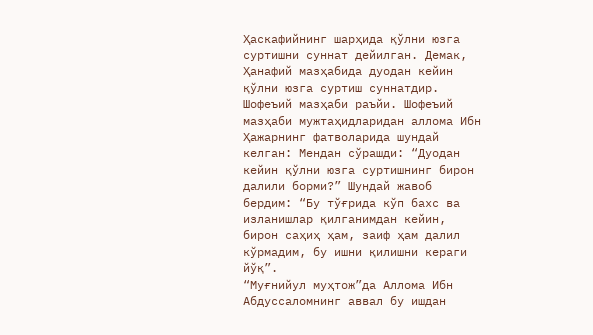Ҳаскафийнинг шарҳида қўлни юзга суртишни суннат дейилган. Демак, Ҳанафий мазҳабида дуодан кейин қўлни юзга суртиш суннатдир.
Шофеъий мазҳаби раъйи. Шофеъий мазҳаби мужтаҳидларидан аллома Ибн Ҳажарнинг фатволарида шундай келган: Мендан сўрашди: “Дуодан кейин қўлни юзга суртишнинг бирон далили борми?” Шундай жавоб бердим: “Бу тўғрида кўп бахс ва изланишлар қилганимдан кейин, бирон саҳиҳ ҳам, заиф ҳам далил кўрмадим, бу ишни қилишни кераги йўқ”.
“Муғнийул муҳтож”да Аллома Ибн Абдуссаломнинг аввал бу ишдан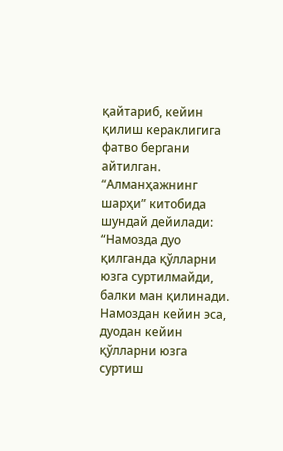қайтариб, кейин қилиш кераклигига фатво бергани айтилган.
“Алманҳажнинг шарҳи” китобида шундай дейилади: “Намозда дуо қилганда қўлларни юзга суртилмайди, балки ман қилинади. Намоздан кейин эса, дуодан кейин қўлларни юзга суртиш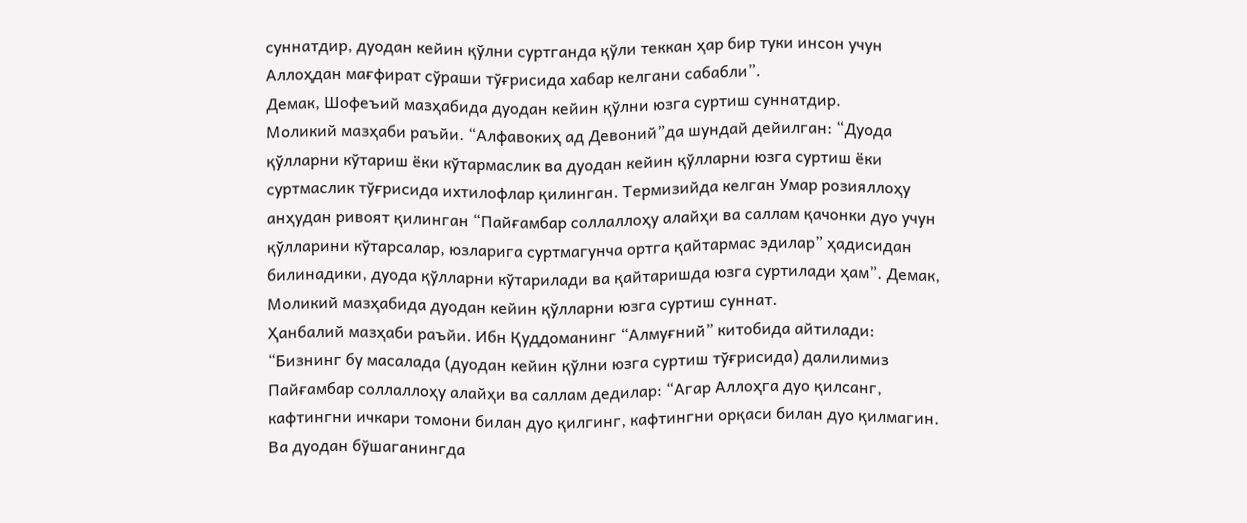суннатдир, дуодан кейин қўлни суртганда қўли теккан ҳар бир туки инсон учун Аллоҳдан мағфират сўраши тўғрисида хабар келгани сабабли”.
Демак, Шофеъий мазҳабида дуодан кейин қўлни юзга суртиш суннатдир.
Моликий мазҳаби раъйи. “Алфавокиҳ ад Девоний”да шундай дейилган: “Дуода қўлларни кўтариш ёки кўтармаслик ва дуодан кейин қўлларни юзга суртиш ёки суртмаслик тўғрисида ихтилофлар қилинган. Термизийда келган Умар розияллоҳу анҳудан ривоят қилинган “Пайғамбар соллаллоҳу алайҳи ва саллам қачонки дуо учун қўлларини кўтарсалар, юзларига суртмагунча ортга қайтармас эдилар” ҳадисидан билинадики, дуода қўлларни кўтарилади ва қайтаришда юзга суртилади ҳам”. Демак, Моликий мазҳабида дуодан кейин қўлларни юзга суртиш суннат.
Ҳанбалий мазҳаби раъйи. Ибн Қуддоманинг “Алмуғний” китобида айтилади: “Бизнинг бу масалада (дуодан кейин қўлни юзга суртиш тўғрисида) далилимиз Пайғамбар соллаллоҳу алайҳи ва саллам дедилар: “Агар Аллоҳга дуо қилсанг, кафтингни ичкари томони билан дуо қилгинг, кафтингни орқаси билан дуо қилмагин. Ва дуодан бўшаганингда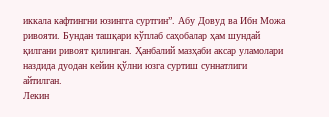иккала кафтингни юзингга суртгин”. Абу Довуд ва Ибн Можа ривояти. Бундан ташқари кўплаб саҳобалар ҳам шундай қилгани ривоят қилинган. Ҳанбалий мазҳаби аксар уламолари наздида дуодан кейин қўлни юзга суртиш суннатлиги айтилган.
Лекин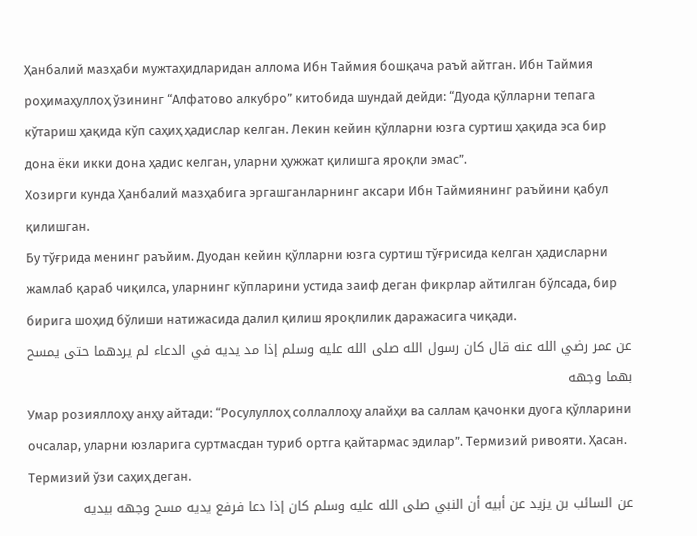Ҳанбалий мазҳаби мужтаҳидларидан аллома Ибн Таймия бошқача раъй айтган. Ибн Таймия роҳимаҳуллоҳ ўзининг “Алфатово алкубро” китобида шундай дейди: “Дуода қўлларни тепага кўтариш ҳақида кўп саҳиҳ ҳадислар келган. Лекин кейин қўлларни юзга суртиш ҳақида эса бир дона ёки икки дона ҳадис келган, уларни ҳужжат қилишга яроқли эмас”.
Хозирги кунда Ҳанбалий мазҳабига эргашганларнинг аксари Ибн Таймиянинг раъйини қабул қилишган.
Бу тўғрида менинг раъйим. Дуодан кейин қўлларни юзга суртиш тўғрисида келган ҳадисларни жамлаб қараб чиқилса, уларнинг кўпларини устида заиф деган фикрлар айтилган бўлсада, бир бирига шоҳид бўлиши натижасида далил қилиш яроқлилик даражасига чиқади.
عن عمر رضي الله عنه قال كان رسول الله صلى الله عليه وسلم إذا مد يديه في الدعاء لم يردهما حتى يمسح بهما وجهه
Умар розияллоҳу анҳу айтади: “Росулуллоҳ соллаллоҳу алайҳи ва саллам қачонки дуога қўлларини очсалар, уларни юзларига суртмасдан туриб ортга қайтармас эдилар”. Термизий ривояти. Ҳасан. Термизий ўзи саҳиҳ деган.
عن السائب بن يزيد عن أبيه أن النبي صلى الله عليه وسلم كان إذا دعا فرفع يديه مسح وجهه بيديه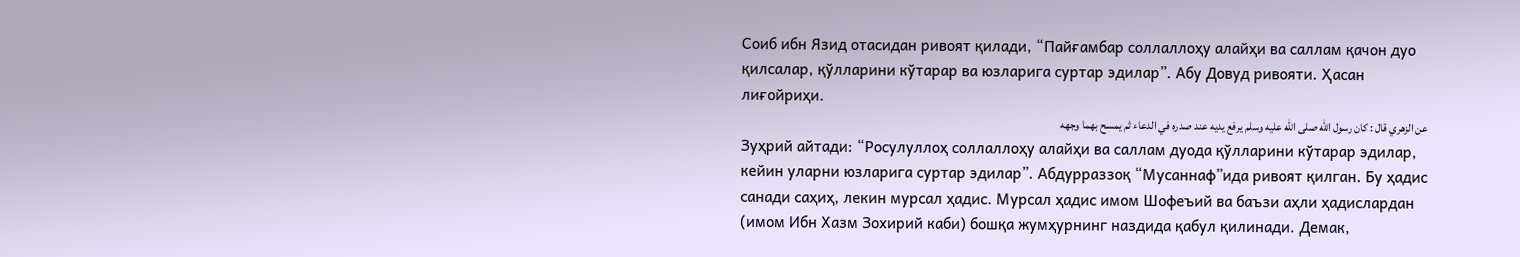Соиб ибн Язид отасидан ривоят қилади, “Пайғамбар соллаллоҳу алайҳи ва саллам қачон дуо қилсалар, қўлларини кўтарар ва юзларига суртар эдилар”. Абу Довуд ривояти. Ҳасан лиғойриҳи.
عن الزهري قال : كان رسول الله صلى الله عليه وسلم يرفع يديه عند صدره في الدعاء ثم يمسح بهما وجهه
Зуҳрий айтади: “Росулуллоҳ соллаллоҳу алайҳи ва саллам дуода қўлларини кўтарар эдилар, кейин уларни юзларига суртар эдилар”. Абдурраззоқ “Мусаннаф”ида ривоят қилган. Бу ҳадис санади саҳиҳ, лекин мурсал ҳадис. Мурсал ҳадис имом Шофеъий ва баъзи аҳли ҳадислардан (имом Ибн Хазм Зохирий каби) бошқа жумҳурнинг наздида қабул қилинади. Демак,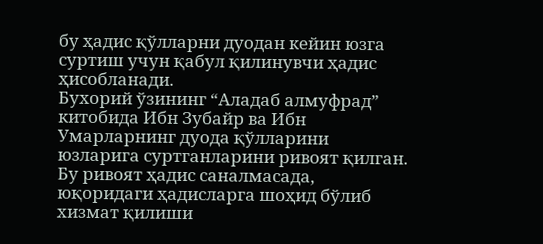бу ҳадис қўлларни дуодан кейин юзга суртиш учун қабул қилинувчи ҳадис ҳисобланади.
Бухорий ўзининг “Аладаб алмуфрад” китобида Ибн Зубайр ва Ибн Умарларнинг дуода қўлларини юзларига суртганларини ривоят қилган. Бу ривоят ҳадис саналмасада, юқоридаги ҳадисларга шоҳид бўлиб хизмат қилиши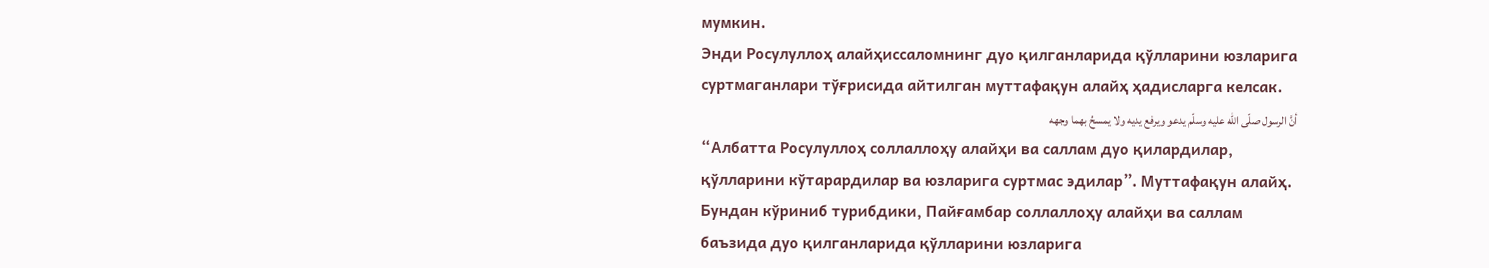мумкин.
Энди Росулуллоҳ алайҳиссаломнинг дуо қилганларида қўлларини юзларига суртмаганлари тўғрисида айтилган муттафақун алайҳ ҳадисларга келсак.
أنَّ الرسول صلّى الله عليه وسلّم يدعو ويرفع يديه ولا يمسحُ بهما وجهه
“Албатта Росулуллоҳ соллаллоҳу алайҳи ва саллам дуо қилардилар, қўлларини кўтарардилар ва юзларига суртмас эдилар”. Муттафақун алайҳ.
Бундан кўриниб турибдики, Пайғамбар соллаллоҳу алайҳи ва саллам баъзида дуо қилганларида қўлларини юзларига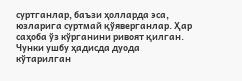суртганлар, баъзи ҳолларда эса, юзларига суртмай қўяверганлар. Ҳар саҳоба ўз кўрганини ривоят қилган. Чунки ушбу ҳадисда дуода кўтарилган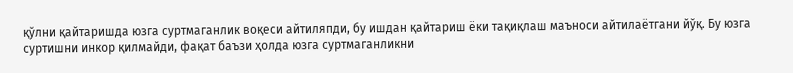қўлни қайтаришда юзга суртмаганлик воқеси айтиляпди, бу ишдан қайтариш ёки тақиқлаш маъноси айтилаётгани йўқ. Бу юзга суртишни инкор қилмайди, фақат баъзи ҳолда юзга суртмаганликни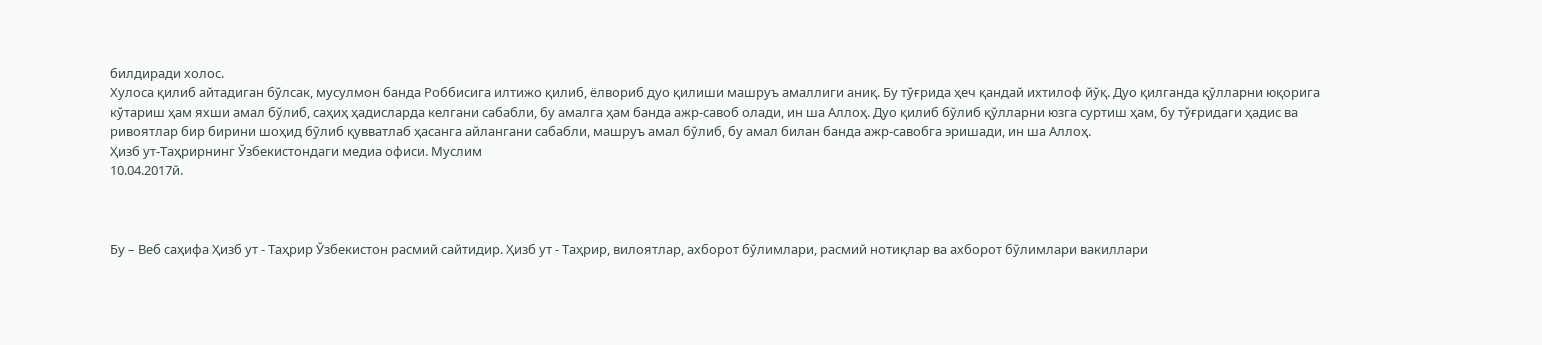билдиради холос.
Хулоса қилиб айтадиган бўлсак, мусулмон банда Роббисига илтижо қилиб, ёлвориб дуо қилиши машруъ амаллиги аниқ. Бу тўғрида ҳеч қандай ихтилоф йўқ. Дуо қилганда қўлларни юқорига кўтариш ҳам яхши амал бўлиб, саҳиҳ ҳадисларда келгани сабабли, бу амалга ҳам банда ажр-савоб олади, ин ша Аллоҳ. Дуо қилиб бўлиб қўлларни юзга суртиш ҳам, бу тўғридаги ҳадис ва ривоятлар бир бирини шоҳид бўлиб қувватлаб ҳасанга айлангани сабабли, машруъ амал бўлиб, бу амал билан банда ажр-савобга эришади, ин ша Аллоҳ.
Ҳизб ут-Таҳрирнинг Ўзбекистондаги медиа офиси. Муслим
10.04.2017й.



Бу – Веб саҳифа Ҳизб ут - Таҳрир Ўзбекистон расмий сайтидир. Ҳизб ут - Таҳрир, вилоятлар, ахборот бўлимлари, расмий нотиқлар ва ахборот бўлимлари вакиллари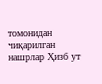томонидан чиқарилган нашрлар Ҳизб ут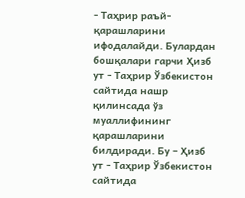- Таҳрир раъй-қарашларини ифодалайди. Булардан бошқалари гарчи Ҳизб ут - Таҳрир Ўзбекистон сайтида нашр қилинсада ўз муаллифининг қарашларини билдиради. Бу – Ҳизб ут - Таҳрир Ўзбекистон сайтида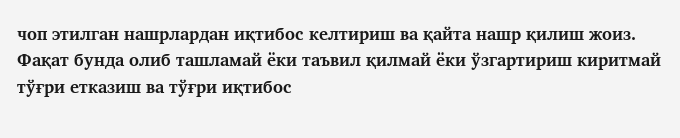чоп этилган нашрлардан иқтибос келтириш ва қайта нашр қилиш жоиз. Фақат бунда олиб ташламай ёки таъвил қилмай ёки ўзгартириш киритмай тўғри етказиш ва тўғри иқтибос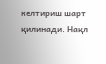келтириш шарт қилинади. Нақл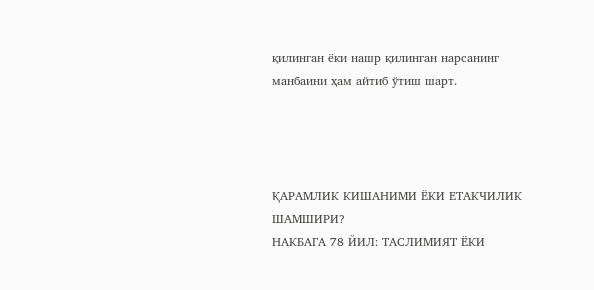қилинган ёки нашр қилинган нарсанинг манбаини ҳам айтиб ўтиш шарт.




ҚАРАМЛИК КИШАНИМИ ЁКИ ЕТАКЧИЛИК ШАМШИРИ?
НАКБАГА 78 ЙИЛ: ТАСЛИМИЯТ ЁКИ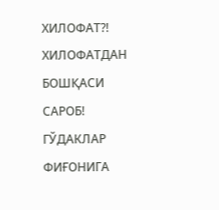ХИЛОФАТ?!
ХИЛОФАТДАН БОШҚАСИ САРОБ!
ГЎДАКЛАР ФИҒОНИГА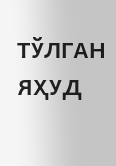ТЎЛГАН ЯҲУД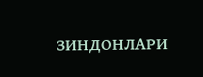ЗИНДОНЛАРИ